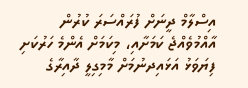އިސްލާމް ދީނަށް ފުރައްސަރަ ކުރުން އާއްމުވެއްޖެ ކަމަށާއި، މިކަމަށް އެންމެ ހަރުކަށި ފިޔަވަޅު އަޅައިދނުމަށް މާމިގިލީ ދާއިރާގެ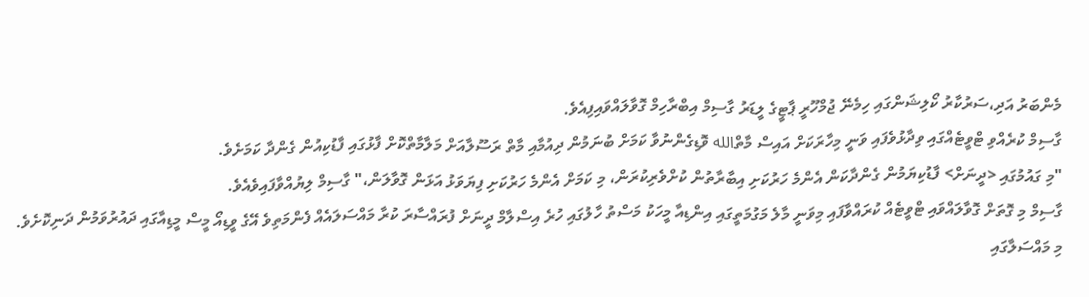މެންބަރު އަދި،ސަރުކާރު ކޯލިޝަންގައި ހިމެނޭ ޖުމްހޫރީ ޕާޓީގެ ލީޑަރު ގާސިމް އިބްރާހިމް ގޮވާލައްވައިފިއެވެ.
ގާސިމް ކުރެއްވި ޓްވީޓެއްގައި ވިދާޅުވެފައި ވަނީ މިހާރަކަށް އައިސް މާތްالله ވޮޑިގެންނުވާ ކަމަށް ބުނަމުން ދިއުމާއި މާތް ރަސޫލާއަށް މަލާމާތްކޮށް ފާޅުގައި ފާޑުކިއުން ގެންދާ ކަމަށެވެ.
"މި ގައުމުގައި <ދީނަށް> ފާޑުކިޔަމުން ގެންދާކަން އެންމެ ހަރުކަށި އިބާރާތުން ކުށްވެރިކުރަން، މި ކަމަށް އެންމެ ހަރުކަށި ފިޔަވަޅު އަޅަން ގޮވާލަން،" ގާސިމް ލިޔުއްވާފައިވެއެވެ.
ގާސިމް މި ގޮތަށް ގޮވާލައްވައި ޓްވީޓެއް ކުރައްވާފައި މިވަނީ މާލެ މަގުމަތީގައި އިންޑިއާ މީހަކު މަސްތު ހާލުގައި ހުރެ އިސްލާމް ދީނަށް ފުރައްސާރަ ކުރާ މައްސަލައެއް ފެންމަތިވެ އޭގެ ވީޑިއޯ މީސް މީޑިއާގައި ދައުރުވަމުން ދަނިކޮށެވެ.
މި މައްސަލާގައި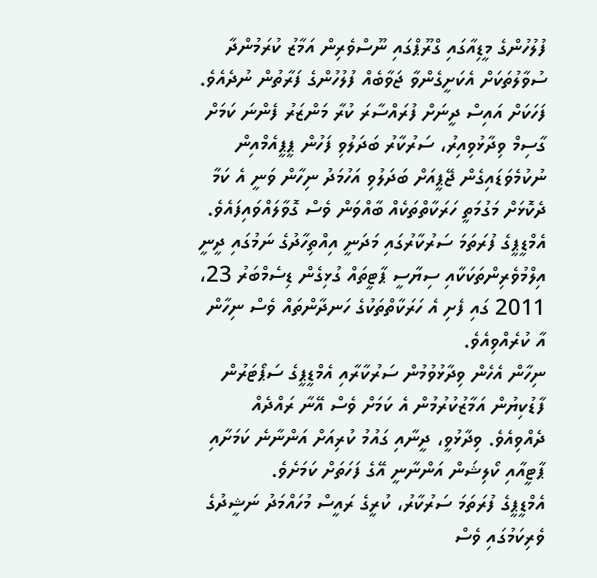ފުލުހުންގެ މީޑިއާގައި ގްރޫޕްގައި ނޫސްވެރިން އަމާޒު ކުރަމުންދާ ސުވާލުތަކަށް އެކަށީގެންވާ ޖަވާބެއް ފުލުހުންގެ ފަރާތުން ނުދެއެވެ.
ފަހަކަށް އައިސް ދީނަށް ފުރައްސާރަ ކުރާ މަންޒަރު ފެންނަ ކަމަށް ގާސިމް ވިދާޅުވިއިރު، ސަރުކާރު ބަދަލުވި ފަހުން ޕީޕީއެމްއިން ނުކުމެވަޑައިގެން ޖޭޕީއަށް ބަދަލުވި އަހުމަދު ނިހާން ވަނީ އެ ކަމާ ދެކޮޅަށް މަގުމަތީ ހަރަކާތްތަކެއް ބާއްވަން ވެސް ގޮވާލައްވައިފައެވެ.
އެމްޑީޕީގެ ފުރަތަމަ ސަރުކާރުގައި މަދަނީ އިއްތިހާދުގެ ނަމުގައި ދީނީ އިލްމުވެރިންތަކަކާއި ސިޔާސީ ޕާޓީތައް ގުޅިގެން ޑިސެމްބަރު 23، 2011 ގައި ފެށި އެ ހަރަކާތްތަކުގެ ހަނދާންތައް ވެސް ނިހާން އާ ކުރެއްވިއެވެ.
ނިހާން އެހެން ވިދާޅުވުމުން ސަރުކާރާއި އެމްޑީޕީގެ ސަޕޯޓަރުން ފާޑުކިޔުން އަމާޒުކުރުމުން އެ ކަމަށް ވެސް އޭނާ ރައްދެއް ދެއްވިއެވެ. ވިދާޅުވީ، ދީނާއި ގައުމު ކުރިއަށް އަންނާނެ ކަމަށާއި ޕާޓީއާއި ކޯލިޝަން އަންނާނީ އޭގެ ފަހަތަށް ކަމަށެވެ.
އެމްޑީޕީގެ ފުރަތަމަ ސަރުކާރު، ކުރީގެ ރައީސް މުހައްމަދު ނަޝީދުގެ ވެރިކަމުގައި ވެސް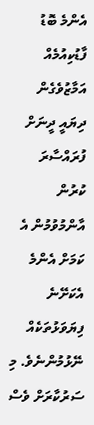އެންމެ ބޮޑު ފާޑުކިއުމެއް އަމާޒުވެގެން ދިޔައީ ދީނަށް ފުރައްސާރަ ކުރުން އާންމުވުމުން އެ ކަމަށް އެންމެ އެކަށޭނެ ފިޔަވަޅުތަކެއް ނޭޅުމުންނެވެ. މި ސަރުކާރަށް ވެސް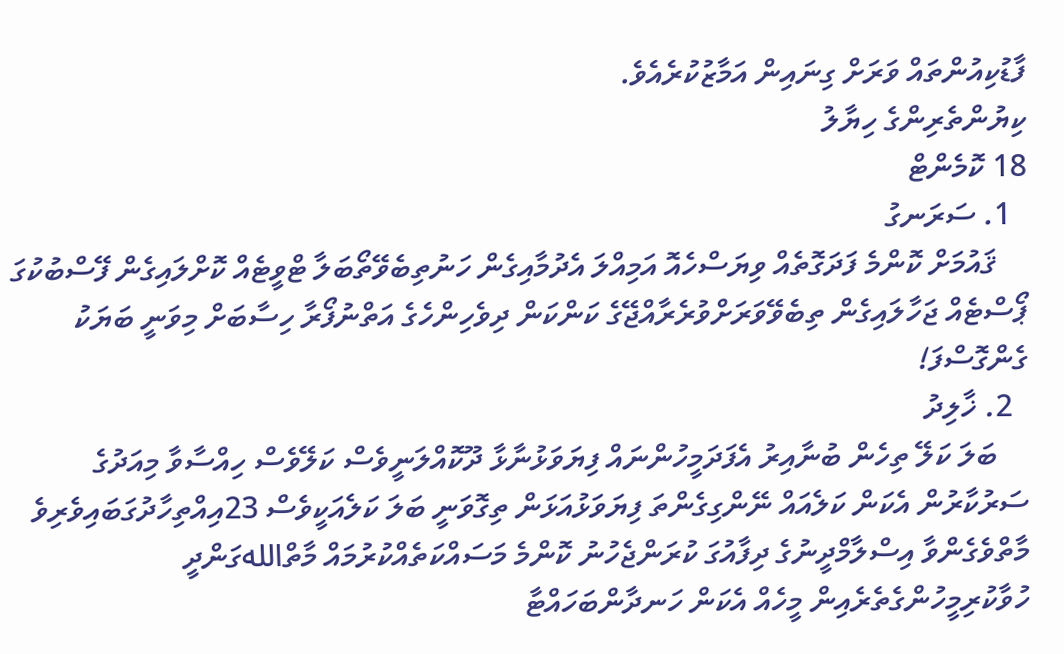ފާޑުކިއުންތައް ވަރަށް ގިނައިން އަމާޒުކުރެއެވެ.
ކިޔުންތެރިންގެ ހިޔާލު
18 ކޮމެންޓް
  1. ސަރަނގު
    ޤައުމަށް ކޮންމެ ފަދަގޮތެއް ވިޔަސްހެއޮ އަމިއްލަ އެދުމާއިގެން ހަނުތިބެވޭތޯބަލާ ޓްވީޓެއް ކޮށްލައިގެން ފޭސްބުކުގަ ޕޯސްޓެއް ޖަހާލައިގެން ތިބެވޭވަރަށްވުރެރާއްޖޭގެ ކަންކަން ދިވެހިންހެގެ އަތްނުފޯރާ ހިސާބަށް މިވަނީ ބަޔަކު ގެންގޮސްފަ!
  2. ޚާލިދު
    ބަލަ ކަލޭ ތިހެން ބުނާއިރު އެފަދަމީހުންނައް ފިޔަވަޅުނާޅާ ދޫކޮއްލަނީވެސް ކަލޭވެސް ހިއްސާވާ މިއަދުގެ ސަރުކާރުން އެކަން ކަލެއައް ނޭންގިގެންތަ ފިޔަވަޅުއަޅަން ތިގޮވަނީ ބަލަ ކަލެއަކީވެސް 23އިއްތިހާދުގަބައިވެރިވެ މާތްވެގެންވާ އިސްލާމްދީނުގެ ދިފާއުގަ ކުރަންޖެހުނު ކޮންމެ މަސައްކަތެއްކުރުމައް މާތްاللهގަންދީ ހުވާކުރިމީހުންގެތެރެއިން މީހެއް އެކަން ހަނދާންބަހައްޓާ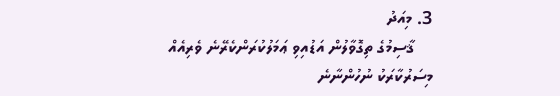3. މިއަދު
    ޤާސިމުގެ ތިގޮވާލުން އަޑުއިވި ޢަމަލުކުރަންކެރޭނެ ވެރިއެއް މިސަރުކާރަކު ނުހުންނާނެ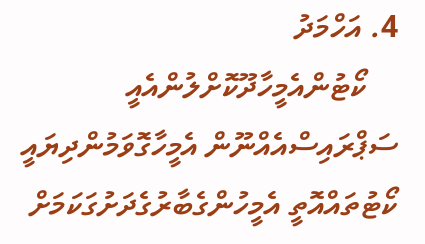4. އަހްމަދު
    ކޯޓުންއެމީހާދޫކޮށްލުންއެއީ ސަޕްރައިސްއެއްނޫން އެމީހާގޮވަމުންދިޔައީ ކޯޓުތައްއޮތީ އެމީހުންގެބާރުގެދަށުގަކަމަށް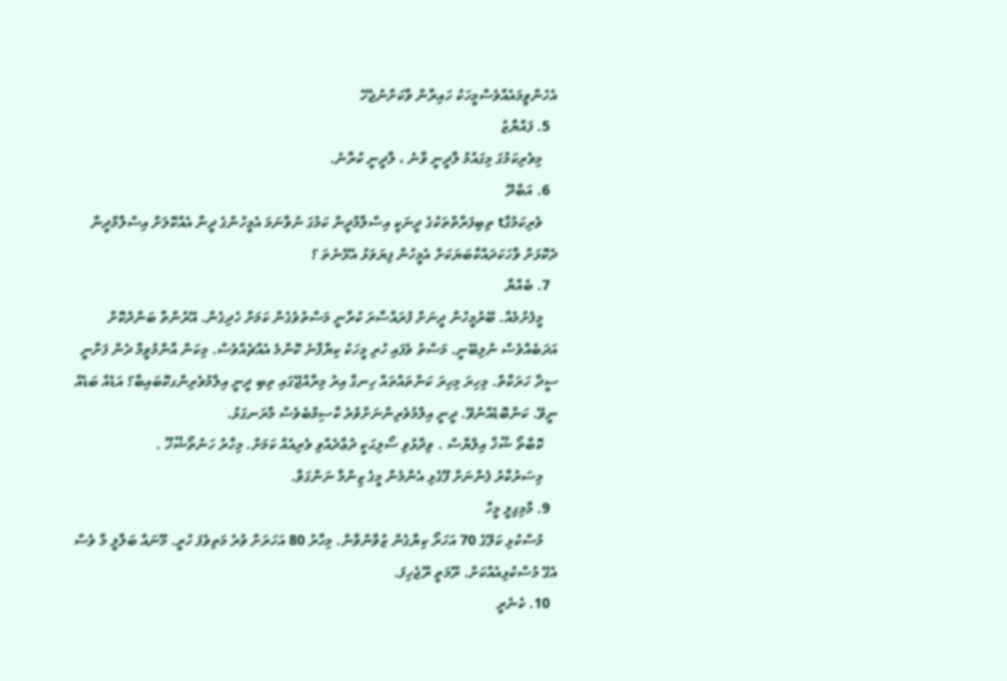އެހެންވީމައެއްވެސްމީހަކު ހައިރާން ވާކަށްނުޖެހޭ
  5. ފައްޔާޒު
    މިވެރިކަމުގަ މިގައުމު ލާދީނީ ވާނެ ، ލާދީނީ ކުރާނެ.
  6. އަބްދޫ
    ވެރިކަމުގާt ތިބިފަރާތްތަކުގެ ދީނަކީ އިސްލާމްދީން ކަމުގަ ނުވާނަމަ އެމީހުންގެ ދީނާ އެއްކޮލަށް އިސްލާމްދީނާ ދެކޮޅަށް ވާހަކަދައްކާބަޔަކަށް އެމީހުން ފިޔަވަޅު އެޅޭނެތަ ؟
  7. ބެއްޔާ
    މީފެށުމެއް. ބޭރުމީހުން ދީނަށް ފުރައްސާރަ ކުރާނީ މަސްތުވެގެން ކަމަށް ހެދިގެން. އޭރުންތާ ބަންދުކޮށް އަދަބެއްވެސް ނުލިބޭނީ. މަސްތު ވެފައި ހުރި މީހަކު ކިޔާފާނެ ކޮންމެ އެއްޗެއްވެސް. މިކަން އާންމުވީމާ ދެން ފަށާނީ ސީދާ ހަރަކާތް. މިހިރަ މިހިރަ ކަންތައްތައް ހިނގާ އިރު މިރާއްޖޭގައި ތިބި ދީނީ އިލްމުވެރިންގކޮބައިބާ؟ އަޑެއް ބަޑެއް ނީވޭ. ކަންބޮޑެއްނުވޭ. ދީނީ އިލްމުވެރިންނަށްވުރެ ކާސިމްބެވެސް މާރަނގަޅު.
    ކޮބާތޯ ޝޭޚް އިލްޔާސް . ވިދާޅުވި ސޯލިޙަކީ ދުޢާދެއްވި ވެރިއެއް ކަމަށް. މިހާރު ހަނުތޯޝޭޚޫ .
    މިސަރުކާރު ފެންނަށް ފޫގެޅި އެންމެން މީގެ ޒިންމާ ނަންގަވާ.
  9. މާމިގިލީ މީހާ
    މުސްކުޅި ކަލޭގެ 70 އަހަރޯ ކިޔާގެން ޒުވާންވާން. މިހާރު 80 އަހަރަށް ވުރެ މަތިވެފަ ހުރީ. މޫނައް ބަލާލީ މާ ވެސް އެގޭ މުސްކުޅިއެއްކަށް. ރޫމަތީ ރޫޖެހިފަ.
  10. ކެނެރީ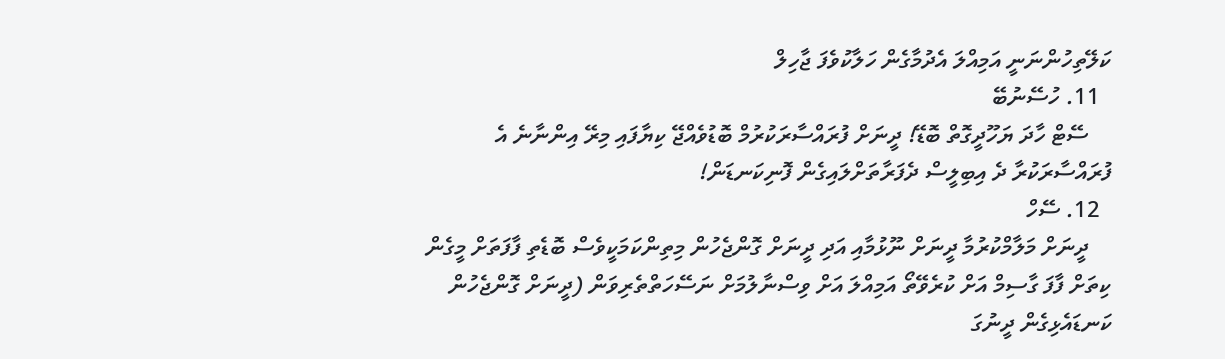ކަލޭތިހުންނަނީ އަމިއްލަ އެދުމާގެން ހަލާކުވެފަ ޖާހިލް
  11. ހުސޭނުބޭ
    ސޭޓް ހާދަ ޔަހޫދީގޮތް ބޮޑޭ! ދީނަށް ފުރައްސާރަކުރުމް ބޮޑުވެއްޖޭ ކިޔާފައި މިރޭ އިންނާނެ އެ ފުރައްސާރަކުރާ ދެ އިބިލީސް ދެފަރާތަށްލައިގެން ފޮނިކަނޑަން!
  12. ސޭހް
    ދީނަށް މަލާމްކުރުމާ ދީނަށް ނޫޅުމާއި އަދި ދީނަށް ގޮންޖެހުން މިތިންކަމަކީވެސް ބޮޑެތި ފާފަތަށް މީގެން ކިތަށް ފާފަ ގާސިމް އަށް ކުރެވޭތޯ އަމިއްލަ އަށް ވިސްނާލުމަށް ނަސޭހަތްތެރިވަން (ދީނަށް ގޮންޖެހުން ކަނޑައެޅިގެން ދީނުގަ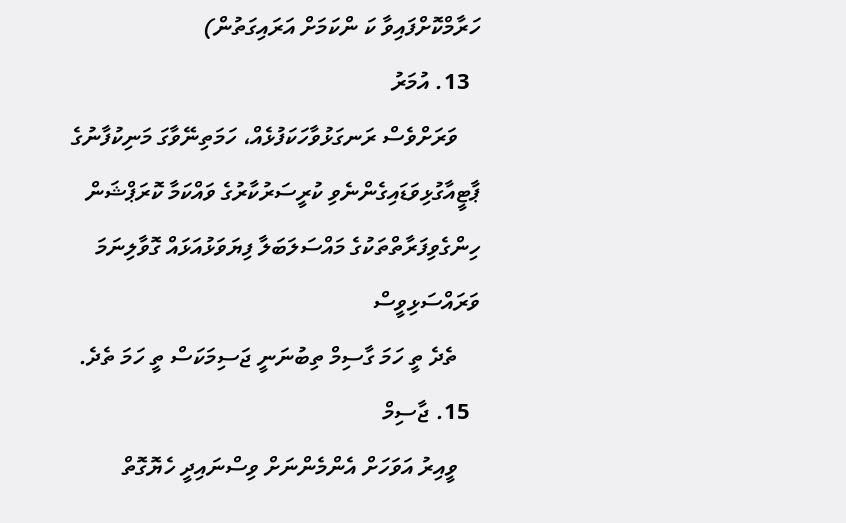ހަރާމްކޮށްފައިވާ ކަ ންކަމަށް އަރައިގަތުން)
  13. އުމަރު
    ވަރަށްވެސް ރަނގަޅުވާހަކަފުޅެއް، ހަމަތިނޭވާގަ މަނިކުފާނުގެ ޕާޓީއާގުޅިވަޑައިގެންނެވި ކުރީސަރުކާރުގެ ވައްކަމާ ކޮރަޕްޝަން ހިންގެވިފަރާތްތަކުގެ މައްސަލަބަލާ ފިޔަވަޅުއަޅައް ގޮވާލިނަމަ ވަރައްސަޅިވީސް
    ތެދެ ތީ ހަމަ ގާސިމް ތިބުނަނީ ޖަސިމަކަސް ތީ ހަމަ ތެދެ.
  15. ޖާސިމް
    ވީއިރު އަވަހަށް އެންމެންނަށް ވިސްނައިދީ ހެޔޮގޮތް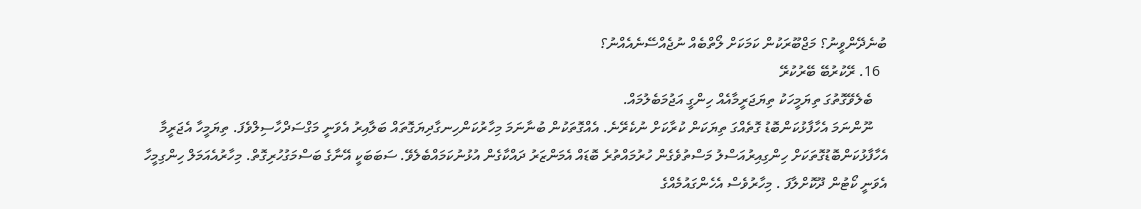ބުނެދޭންވީނު؟ މަޖްބޫރަކުން ކަމަކަށް ލޯތްބެއް ނުޖެއްސޭނެއެއްނު؟
  16. ރޭކުރުބޭ ބޭރުކުރޭ
    ބެލެވޭގޮތުގަ ތިޔަމީހަކު ތިޔަޖަރީމާއެއް ހިންގީ އަޖުމަބެލުމައް.
    ނޫންނަމަ އެހާފާޅުކަންބޮޑު ގޮތެއްގަ ތިޔަކަން ކުރާކަށް ނުކެރޭނެ. އެއްގޮތަކުން ބުނާނަމަ މިހާރުކަންހިނގާދިޔަގޮތައް ބަލާއިރު އެވަނީ މަގްސަދްހާސިލްވެފަ. ތިޔަމީހާ އެޖަރީމާ އެހާފާޅުކަންބޮޑުގޮތަކަށް ހިންގިއިރުއަސްލު މަސްތުވެގެން ހުރުމައްތުރެ ބޮޑައް އެމަންޒަރު ދައްކާގެން އުޅުނުކަމައްބެލެވޭ. ސަބަބަކީ އޭނާގެ ބަސްމަގުހުރިގޮތް. މިހާރުއެއަމަލް ހިންގިމީހާ އެވަނީ ކޯޓުން ދޫކޮށްލާފަ . މިހާރުވެސް އެހެންގައުމެއްގެ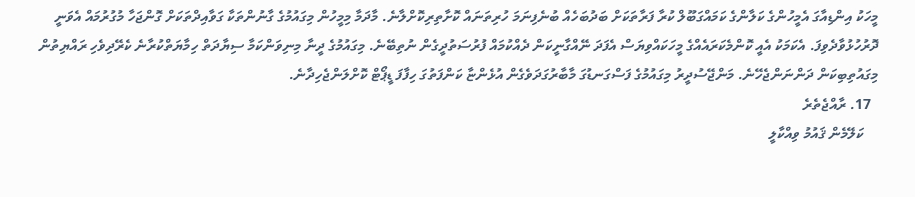މީހަކު އިންޑިއާގަ އެމީހުންގެ ކަލާންގެ ކަމައްގަބޫލް ކުރާ ފަރާތަކަށް ބަދުބަހެއް ބުނެފިނަމަ ހުރިތަނައް ކޮށާތިރިކޮށްލާނެ. މާދަމާ މިމީހުން މިގައުމުގެ ގާނުންތަކާ ގަވާއިދްތަކަށް ގޮންޖަހާ މުގުރުމައް އެވަނީ ދޮރުހުޅުވާދެވިފަ. އެކަމަކު އެއީ ކޮންމެކަރައެއްގެ މީހަކައްވިޔަސް އެފަދަ ނޭއްގާނީކަން ދެއްކުމައް ފުރުސަތުދީގެން ނުތިބޭނެ. މިގައުމުގެ ދީނާ މިނިވަންކަމާ ސިޔާދަތް ހިމާޔަތްކުރާނެ ކެރޭދިވެހި ރައްޔިތުން މިގައުތިބިކަން ދަންނަންޖެހޭނެ. މަންޖޭސުދީރު މިގައުމުގެ ފަސްގަނޑުގަ މާބާރުގަދަވެގެން އުޅެންޏާ ކަންފަތުގަ ހިފާފަ ޑީޕޯޓް ކޮށްލަންޖެހިދާނެ.
  17. ރާއްޖެތެރެ
    ކަލޭމެން ޤައުމު ވިއްކާލީ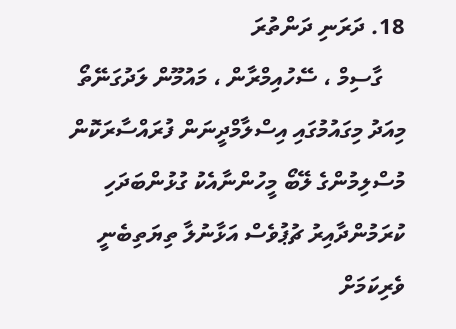18. ދަރަނި ދަންތުރަ
    ގާސިމް ، ސޭހުއިމްރާން ، މައުމޫން ލަދުގަނޭތޯ މިއަދު މިގައުމުގައި އިސްލާމްދީނަން ފުރައްސާރަކޮން މުސްލިމުންގެ ލޭބޯ މީހުންނާއެކު ގުޅުންބަދަހި ކުރަމުންދާއިރު ޗުޕުވެސް އަޅާނުލާ ތިޔަތިބެނީ ވެރިކަމަށް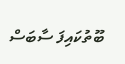ބޫތުކައިފަ ސާބަސް